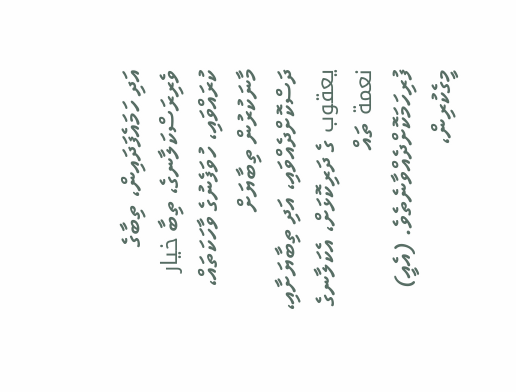އަދި ހަމައެފަދައިން، ތިބާގެ ވެރިރަސްކަލާނގެ، ތިބާ خيار ކުރައްވައި، ހުވަފެނުގެ ވާހަކަތައް، މާނަކުރުން ތިބާޔަށް ދަސްކޮށްދެއްވައި، އަދި ތިބާޔަށާއި، يعقوب ގެ ދަރިކޮޅަށް، އެކަލާނގެ نعمة ތައް ފުރިހަމަކޮށްދެއްވާނެތެވެ. (އެއީ) މީގެކުރިން،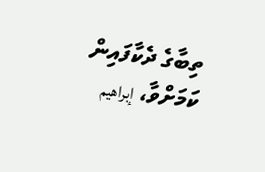ތިބާގެ ދެކާފައިން ކަމަށްވާ، إبراهيم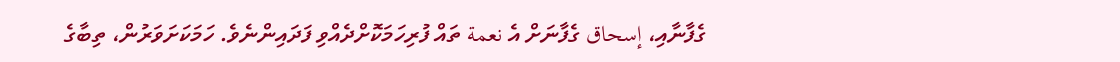ގެފާނާއި، إسحاق ގެފާނަށް އެ نعمة ތައް ފުރިހަމަކޮށްދެއްވި ފަދައިންނެވެ. ހަމަކަށަވަރުން، ތިބާގެ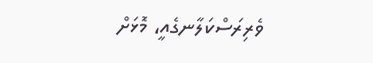ވެރިރަސްކަލާނގެއީ، މޮޅަށް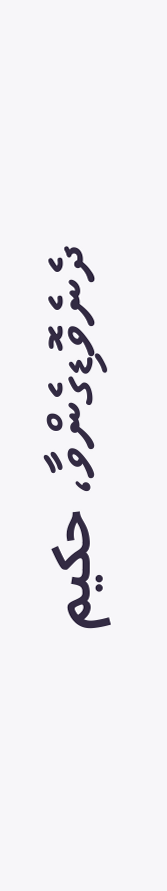ދެނެވޮޑިގެންވާ، حكيم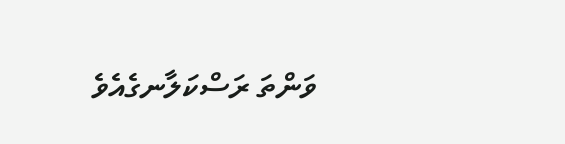ވަންތަ ރަސްކަލާނގެއެވެ